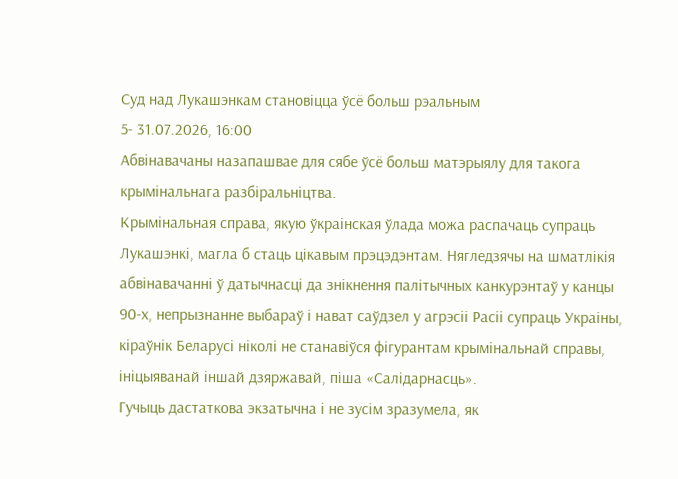Суд над Лукашэнкам становіцца ўсё больш рэальным
5- 31.07.2026, 16:00
Абвінавачаны назапашвае для сябе ўсё больш матэрыялу для такога крымінальнага разбіральніцтва.
Крымінальная справа, якую ўкраінская ўлада можа распачаць супраць Лукашэнкі, магла б стаць цікавым прэцэдэнтам. Нягледзячы на шматлікія абвінавачанні ў датычнасці да знікнення палітычных канкурэнтаў у канцы 90-х, непрызнанне выбараў і нават саўдзел у агрэсіі Расіі супраць Украіны, кіраўнік Беларусі ніколі не станавіўся фігурантам крымінальнай справы, ініцыяванай іншай дзяржавай, піша «Салідарнасць».
Гучыць дастаткова экзатычна і не зусім зразумела, як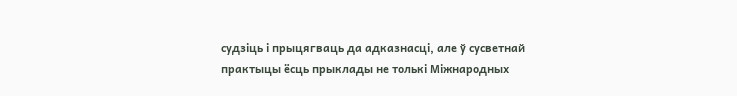судзіць і прыцягваць да адказнасці, але ў сусветнай практыцы ёсць прыклады не толькі Міжнародных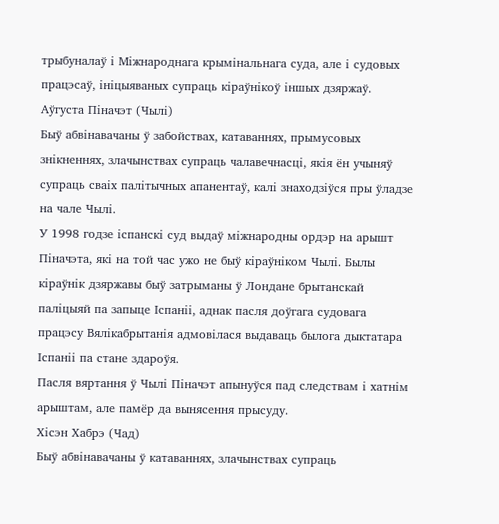трыбуналаў і Міжнароднага крымінальнага суда, але і судовых працэсаў, ініцыяваных супраць кіраўнікоў іншых дзяржаў.
Аўгуста Піначэт (Чылі)
Быў абвінавачаны ў забойствах, катаваннях, прымусовых знікненнях, злачынствах супраць чалавечнасці, якія ён учыняў супраць сваіх палітычных апанентаў, калі знаходзіўся пры ўладзе на чале Чылі.
У 1998 годзе іспанскі суд выдаў міжнародны ордэр на арышт Піначэта, які на той час ужо не быў кіраўніком Чылі. Былы кіраўнік дзяржавы быў затрыманы ў Лондане брытанскай паліцыяй па запыце Іспаніі, аднак пасля доўгага судовага працэсу Вялікабрытанія адмовілася выдаваць былога дыктатара Іспаніі па стане здароўя.
Пасля вяртання ў Чылі Піначэт апынуўся пад следствам і хатнім арыштам, але памёр да вынясення прысуду.
Хісэн Хабрэ (Чад)
Быў абвінавачаны ў катаваннях, злачынствах супраць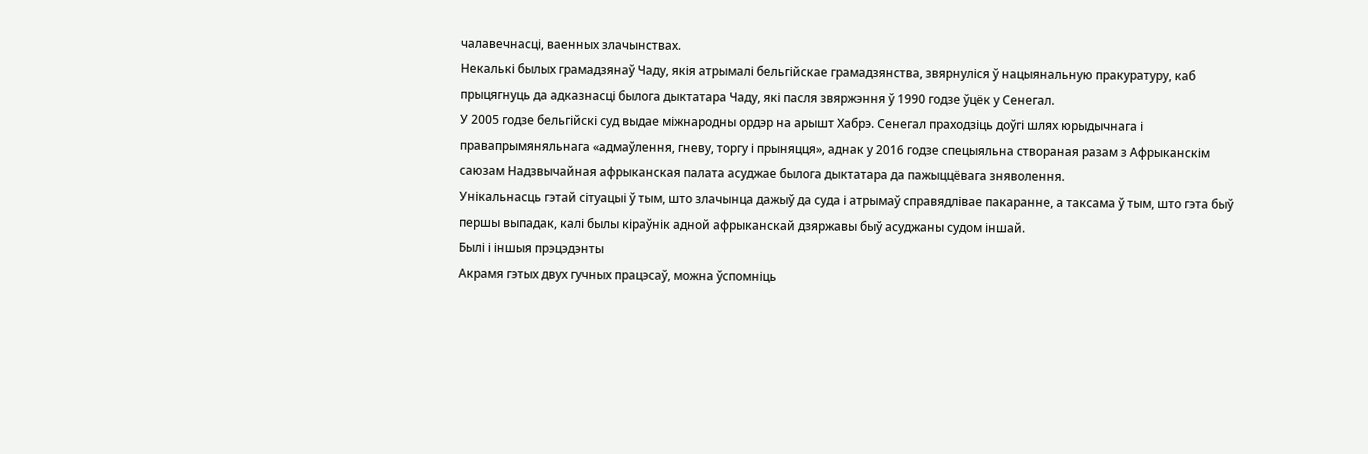чалавечнасці, ваенных злачынствах.
Некалькі былых грамадзянаў Чаду, якія атрымалі бельгійскае грамадзянства, звярнуліся ў нацыянальную пракуратуру, каб прыцягнуць да адказнасці былога дыктатара Чаду, які пасля звяржэння ў 1990 годзе ўцёк у Сенегал.
У 2005 годзе бельгійскі суд выдае міжнародны ордэр на арышт Хабрэ. Сенегал праходзіць доўгі шлях юрыдычнага і правапрымяняльнага «адмаўлення, гневу, торгу і прыняцця», аднак у 2016 годзе спецыяльна створаная разам з Афрыканскім саюзам Надзвычайная афрыканская палата асуджае былога дыктатара да пажыццёвага зняволення.
Унікальнасць гэтай сітуацыі ў тым, што злачынца дажыў да суда і атрымаў справядлівае пакаранне, а таксама ў тым, што гэта быў першы выпадак, калі былы кіраўнік адной афрыканскай дзяржавы быў асуджаны судом іншай.
Былі і іншыя прэцэдэнты
Акрамя гэтых двух гучных працэсаў, можна ўспомніць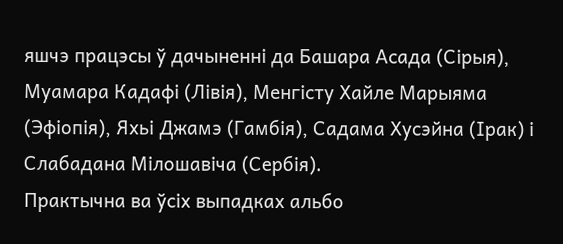яшчэ працэсы ў дачыненні да Башара Асада (Сірыя), Муамара Кадафі (Лівія), Менгісту Хайле Марыяма (Эфіопія), Яхьі Джамэ (Гамбія), Садама Хусэйна (Ірак) і Слабадана Мілошавіча (Сербія).
Практычна ва ўсіх выпадках альбо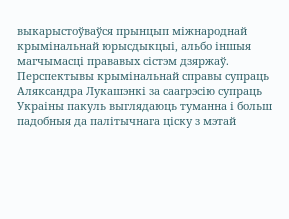выкарыстоўваўся прынцып міжнароднай крымінальнай юрысдыкцыі, альбо іншыя магчымасці прававых сістэм дзяржаў.
Перспектывы крымінальнай справы супраць Аляксандра Лукашэнкі за саагрэсію супраць Украіны пакуль выглядаюць туманна і больш падобныя да палітычнага ціску з мэтай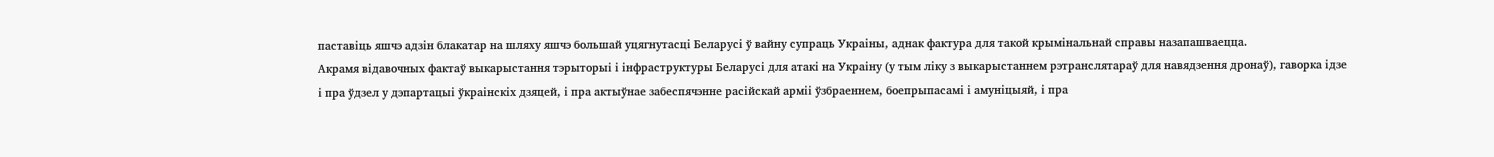паставіць яшчэ адзін блакатар на шляху яшчэ большай уцягнутасці Беларусі ў вайну супраць Украіны, аднак фактура для такой крымінальнай справы назапашваецца.
Акрамя відавочных фактаў выкарыстання тэрыторыі і інфраструктуры Беларусі для атакі на Украіну (у тым ліку з выкарыстаннем рэтранслятараў для навядзення дронаў), гаворка ідзе і пра ўдзел у дэпартацыі ўкраінскіх дзяцей, і пра актыўнае забеспячэнне расійскай арміі ўзбраеннем, боепрыпасамі і амуніцыяй, і пра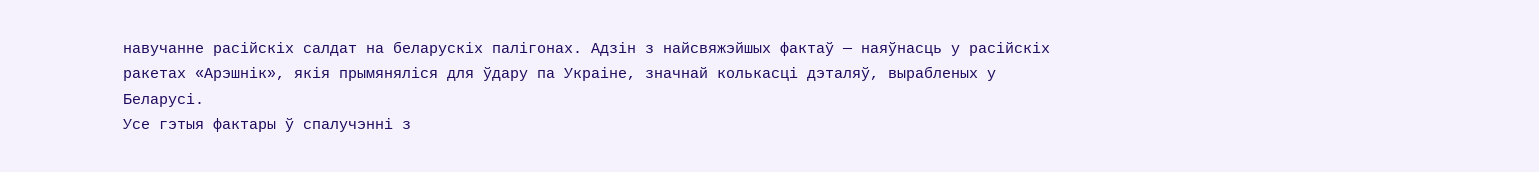навучанне расійскіх салдат на беларускіх палігонах. Адзін з найсвяжэйшых фактаў — наяўнасць у расійскіх ракетах «Арэшнік», якія прымяняліся для ўдару па Украіне, значнай колькасці дэталяў, вырабленых у Беларусі.
Усе гэтыя фактары ў спалучэнні з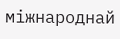міжнароднай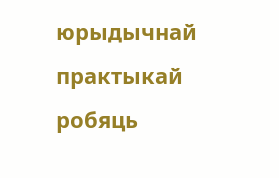юрыдычнай практыкай робяць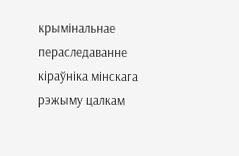крымінальнае пераследаванне кіраўніка мінскага рэжыму цалкам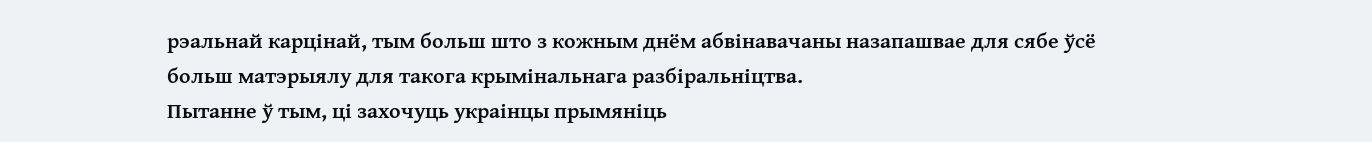рэальнай карцінай, тым больш што з кожным днём абвінавачаны назапашвае для сябе ўсё больш матэрыялу для такога крымінальнага разбіральніцтва.
Пытанне ў тым, ці захочуць украінцы прымяніць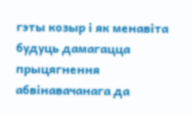гэты козыр і як менавіта будуць дамагацца прыцягнення абвінавачанага да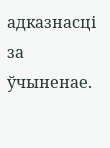адказнасці за ўчыненае.